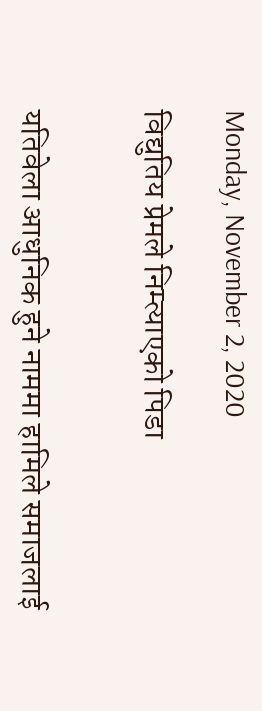Monday, November 2, 2020

विद्युतिय प्रेमले निम्त्याएको पिडा


यतिवेला आधुनिक हुने नाममा हामिले समाजलाई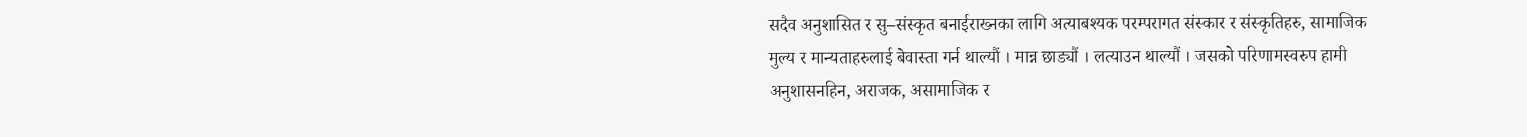सदैव अनुशासित र सु–संस्कृत बनाईराख्नका लागि अत्याबश्यक परम्परागत संस्कार र संस्कृतिहरु, सामाजिक मुल्य र मान्यताहरुलाई बेवास्ता गर्न थाल्यौं । मान्न छाड्यौं । लत्याउन थाल्यौं । जसको परिणामस्वरुप हामी अनुशासनहिन, अराजक, असामाजिक र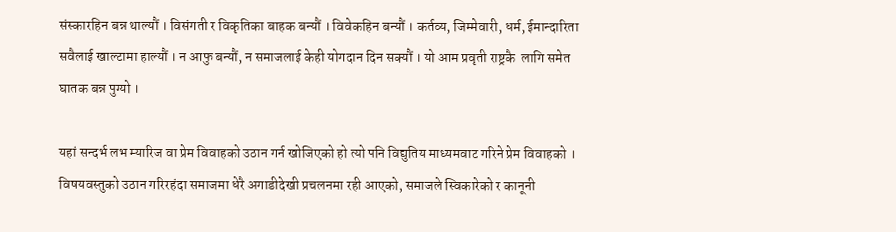संस्कारहिन बन्न थाल्यौं । विसंगती र विकृतिका बाहक बन्यौं । विवेकहिन बन्यौं । कर्तव्य, जिम्मेवारी, धर्म, ईमान्दारिता सवैलाई खाल्टामा हाल्यौं । न आफु बन्यौं, न समाजलाई केही योगदान दिन सक्यौं । यो आम प्रवृती राष्ट्रकै  लागि समेत घातक बन्न पुग्यो ।

यहां सन्दर्भ लभ म्यारिज वा प्रेम विवाहको उठान गर्न खोजिएको हो त्यो पनि विद्युतिय माध्यमवाट गरिने प्रेम विवाहको । विषयवस्तुको उठान गरिरहंदा समाजमा धेरै अगाडीदेखी प्रचलनमा रही आएको, समाजले स्विकारेको र कानूनी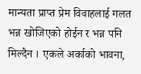मान्यता प्राप्त प्रेम विवाहलाई गलत भन्न खोजिएको होईन र भन्न पनि मिल्दैन । एकले अर्काको भावना,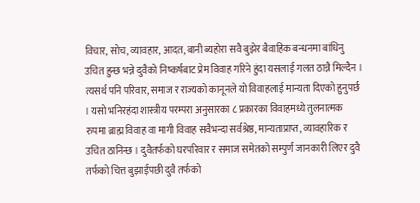विचार, सोच, व्यावहार, आदत, बानी ब्यहोरा सवै बुझेर बैवाहिक बन्धनमा बांधिनु उचित हुन्छ भन्ने दुवैको निष्कर्षबाट प्रेम विवाह गरिने हुंदा यसलाई गलत ठान्नै मिल्दैन । त्यसर्थ पनि परिवार, समाज र राज्यको कानूनले यो विवाहलाई मान्यता दिएको हुनुपर्छ । यसो भनिरहंदा शास्त्रीय परम्परा अनुसारका ८ प्रकारका विवाहमध्ये तुलनात्मक रुपमा ब्राह्म विवाह वा मागी विवाह सवैभन्दा सर्वश्रेष्ठ, मान्यताप्राप्त, व्यावहारिक र उचित ठानिन्छ । दुवैतर्फको घरपरिवार र समाज समेतको सम्पुर्ण जानकारी लिएर दुवै तर्फको चित्त बुझाईपछी दुवै तर्फको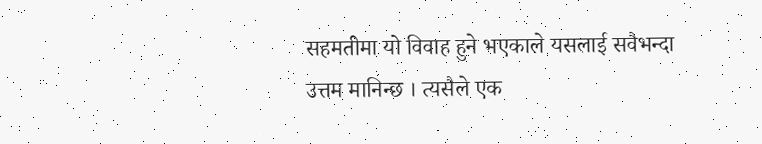सहमतीमा यो विवाह हुने भएकाले यसलाई सवैभन्दा उत्तम मानिन्छ । त्यसैले एक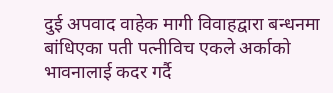दुई अपवाद वाहेक मागी विवाहद्वारा बन्धनमा बांधिएका पती पत्नीविच एकले अर्काको भावनालाई कदर गर्दै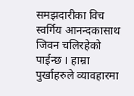समझदारीका विच स्वर्गिय आनन्दकासाथ जिवन चलिरहेको पाईन्छ । हाम्रा पुर्खाहरुले व्यावहारमा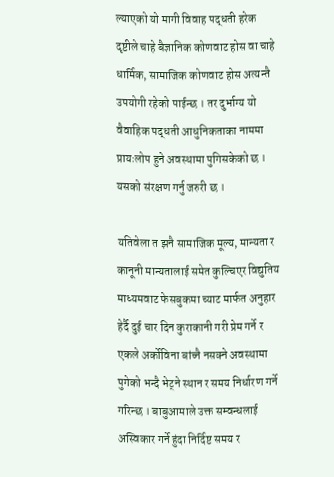ल्याएको यो मागी विवाह पद्धती हरेक दृष्टीले चाहे बैज्ञानिक कोणवाट होस वा चाहे धार्मिक, सामाजिक कोणवाट होस अत्यन्तै उपयोगी रहेको पाईन्छ । तर दुर्भाग्य यो वैवाहिक पद्धती आधुनिकताका नाममा प्रायःलोप हुने अवस्थामा पुगिसकेको छ । यसको संरक्षण गर्नु जरुरी छ ।

यतिवेला त झनै सामाजिक मूल्य, मान्यता र कानूनी मान्यतालाई समेत कुल्चिएर विद्युतिय माध्यमवाट फेसबुकमा च्याट मार्फत अनुहार हेर्दै दुई चार दिन कुराकानी गरी प्रेम गर्ने र एकले अर्कोविना बांच्नै नसक्ने अवस्थामा पुगेको भन्दै भेट्ने स्थान र समय निर्धारण गर्ने गरिन्छ । बाबुआमाले उक्त सम्वन्धलाई अस्विकार गर्ने हुंदा निर्दिष्ट समय र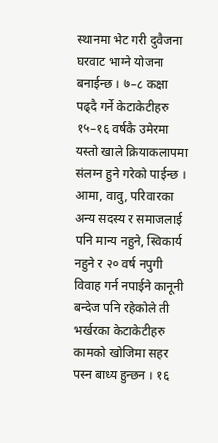स्थानमा भेट गरी दुवैजना घरवाट भाग्ने योजना बनाईन्छ । ७–८ कक्षा पढ्दै गर्ने केटाकेटीहरु १५–१६ वर्षकै उमेरमा यस्तो खाले क्रियाकलापमा संलग्न हुने गरेको पाईन्छ । आमा, वावु, परिवारका अन्य सदस्य र समाजलाई पनि मान्य नहुने, स्विकार्य नहुने र २० वर्ष नपुगी विवाह गर्न नपाईने कानूनी बन्देज पनि रहेकोले ती भर्खरका केटाकेटीहरु कामको खोजिमा सहर पस्न बाध्य हुन्छन । १६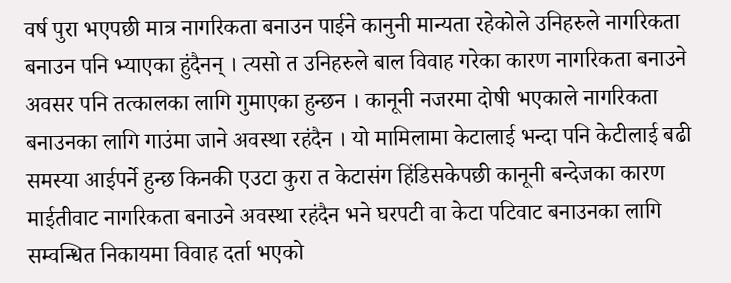वर्ष पुरा भएपछी मात्र नागरिकता बनाउन पाईने कानुनी मान्यता रहेकोले उनिहरुले नागरिकता बनाउन पनि भ्याएका हुंदैनन् । त्यसो त उनिहरुले बाल विवाह गरेका कारण नागरिकता बनाउने अवसर पनि तत्कालका लागि गुमाएका हुन्छन । कानूनी नजरमा दोषी भएकाले नागरिकता बनाउनका लागि गाउंमा जाने अवस्था रहंदैन । यो मामिलामा केटालाई भन्दा पनि केटीलाई बढी समस्या आईपर्ने हुन्छ किनकी एउटा कुरा त केटासंग हिंडिसकेपछी कानूनी बन्देजका कारण माईतीवाट नागरिकता बनाउने अवस्था रहंदैन भने घरपटी वा केटा पटिवाट बनाउनका लागि सम्वन्धित निकायमा विवाह दर्ता भएको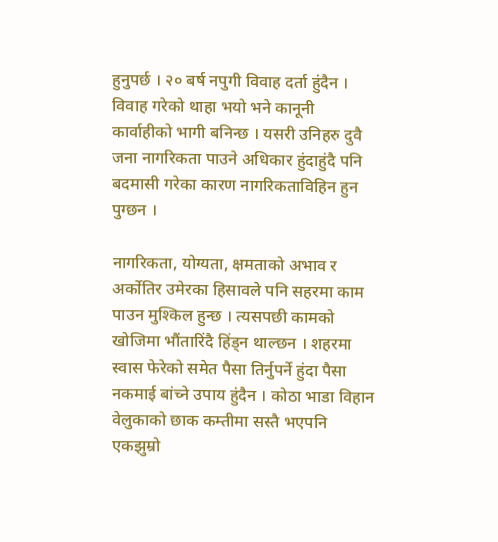हुनुपर्छ । २० बर्ष नपुगी विवाह दर्ता हुंदैन । विवाह गरेको थाहा भयो भने कानूनी कार्वाहीको भागी बनिन्छ । यसरी उनिहरु दुवै जना नागरिकता पाउने अधिकार हुंदाहुंदै पनि बदमासी गरेका कारण नागरिकताविहिन हुन पुग्छन ।

नागरिकता, योग्यता, क्षमताको अभाव र अर्कोतिर उमेरका हिसावले पनि सहरमा काम पाउन मुश्किल हुन्छ । त्यसपछी कामको खोजिमा भौंतारिंदै हिंड्न थाल्छन । शहरमा स्वास फेरेको समेत पैसा तिर्नुपर्ने हुंदा पैसा नकमाई बांच्ने उपाय हुंदैन । कोठा भाडा विहान वेलुकाको छाक कम्तीमा सस्तै भएपनि एकझुम्रो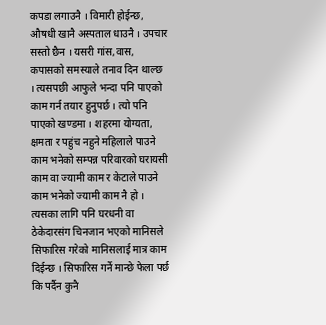कपडा लगाउनै । विमारी होईन्छ, औषधी खानै अस्पताल धाउनै । उपचार सस्तो छैन । यसरी गांस,वास, कपासको समस्याले तनाव दिन थाल्छ । त्यसपछी आफुले भन्दा पनि पाएको काम गर्न तयार हुनुपर्छ । त्यो पनि पाएको खण्डमा । शहरमा योग्यता, क्षमता र पहुंच नहुने महिलाले पाउने काम भनेको सम्पन्न परिवारको घरायसी काम वा ज्यामी काम र केटाले पाउने काम भनेको ज्यामी काम नै हो । त्यसका लागि पनि घरधनी वा ठेकेदारसंग चिनजान भएको मानिसले सिफारिस गरेको मानिसलाई मात्र काम दिईन्छ । सिफारिस गर्ने मान्छे फेला पर्छ कि पर्दैन कुनै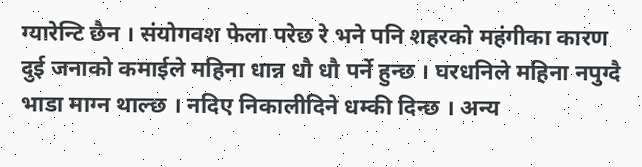ग्यारेन्टि छैन । संयोगवश फेला परेछ रे भने पनि शहरको महंगीका कारण दुई जनाको कमाईले महिना धान्न धौ धौ पर्ने हुन्छ । घरधनिले महिना नपुग्दै भाडा माग्न थाल्छ । नदिए निकालीदिने धम्की दिन्छ । अन्य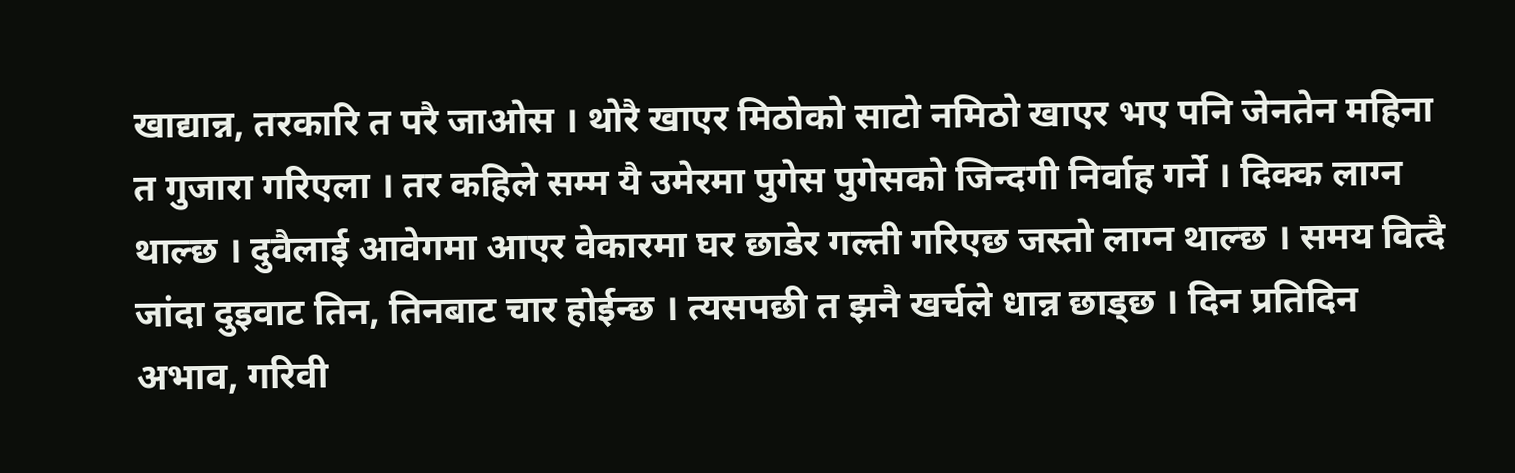खाद्यान्न, तरकारि त परै जाओस । थोरै खाएर मिठोको साटो नमिठो खाएर भए पनि जेनतेन महिना त गुजारा गरिएला । तर कहिले सम्म यै उमेरमा पुगेस पुगेसको जिन्दगी निर्वाह गर्ने । दिक्क लाग्न थाल्छ । दुवैलाई आवेगमा आएर वेकारमा घर छाडेर गल्ती गरिएछ जस्तो लाग्न थाल्छ । समय वित्दै जांदा दुइवाट तिन, तिनबाट चार होईन्छ । त्यसपछी त झनै खर्चले धान्न छाड्छ । दिन प्रतिदिन अभाव, गरिवी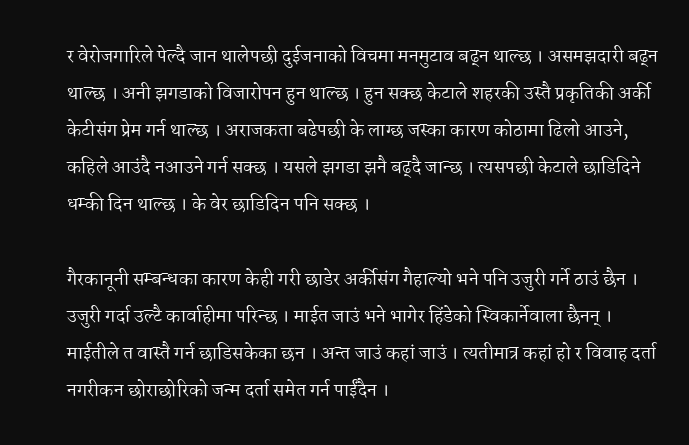र वेरोजगारिले पेल्दै जान थालेपछी दुईजनाको विचमा मनमुटाव बढ्न थाल्छ । असमझदारी बढ्न थाल्छ । अनी झगडाको विजारोपन हुन थाल्छ । हुन सक्छ केटाले शहरकी उस्तै प्रकृतिकी अर्की केटीसंग प्रेम गर्न थाल्छ । अराजकता बढेपछी के लाग्छ जस्का कारण कोठामा ढिलो आउने, कहिले आउंदै नआउने गर्न सक्छ । यसले झगडा झनै बढ्दै जान्छ । त्यसपछी केटाले छाडिदिने धम्की दिन थाल्छ । के वेर छाडिदिन पनि सक्छ ।

गैरकानूनी सम्बन्धका कारण केही गरी छाडेर अर्कीसंग गैहाल्यो भने पनि उजुरी गर्ने ठाउं छैन । उजुरी गर्दा उल्टै कार्वाहीमा परिन्छ । माईत जाउं भने भागेर हिंडेको स्विकार्नेवाला छैनन् । माईतीले त वास्तै गर्न छाडिसकेका छन । अन्त जाउं कहां जाउं । त्यतीमात्र कहां हो र विवाह दर्ता नगरीकन छोराछोरिको जन्म दर्ता समेत गर्न पाईंदैन ।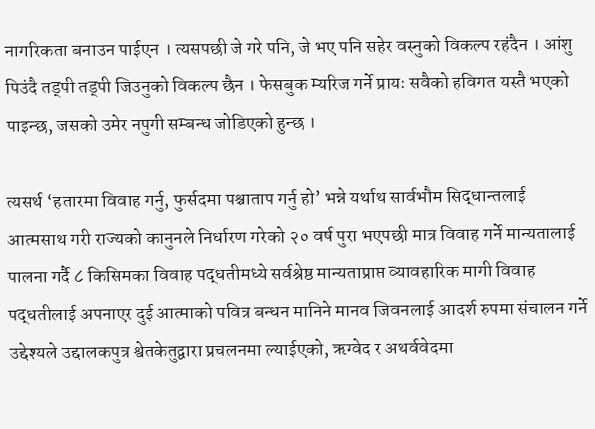नागरिकता बनाउन पाईएन । त्यसपछी जे गरे पनि, जे भए पनि सहेर वस्नुको विकल्प रहंदैन । आंशु पिउंदै तड्पी तड्पी जिउनुको विकल्प छैन । फेसबुक म्यरिज गर्ने प्रायः सवैको हविगत यस्तै भएको पाइन्छ, जसको उमेर नपुगी सम्बन्ध जोडिएको हुन्छ ।

त्यसर्थ ‘हतारमा विवाह गर्नु, फुर्सदमा पश्चाताप गर्नु हो’ भन्ने यर्थाथ सार्वभौम सिद्धान्तलाई आत्मसाथ गरी राज्यको कानुनले निर्धारण गरेको २० वर्ष पुरा भएपछी मात्र विवाह गर्ने मान्यतालाई पालना गर्दै ८ किसिमका विवाह पद्धतीमध्ये सर्वश्रेष्ठ मान्यताप्राप्त व्यावहारिक मागी विवाह पद्धतीलाई अपनाएर दुई आत्माको पवित्र बन्धन मानिने मानव जिवनलाई आदर्श रुपमा संचालन गर्ने उद्देश्यले उद्दालकपुत्र श्वेतकेतुद्वारा प्रचलनमा ल्याईएको, ऋग्वेद र अथर्ववेदमा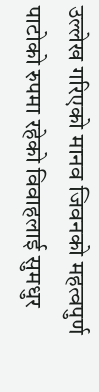उल्लेख गरिएको मानव जिवनको महत्वपुर्ण पाटोको रुपमा रहेको विवाहलाई सुमधुर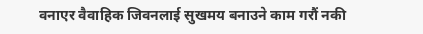वनाएर वैवाहिक जिवनलाई सुखमय बनाउने काम गरौं नकी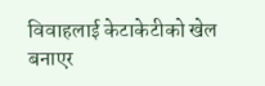विवाहलाई केटाकेटीको खेल बनाएर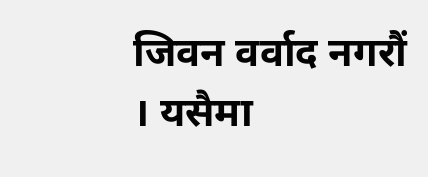जिवन वर्वाद नगरौं । यसैमा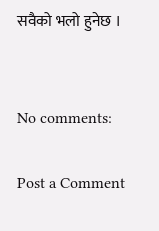सवैको भलो हुनेछ ।


No comments:

Post a Comment